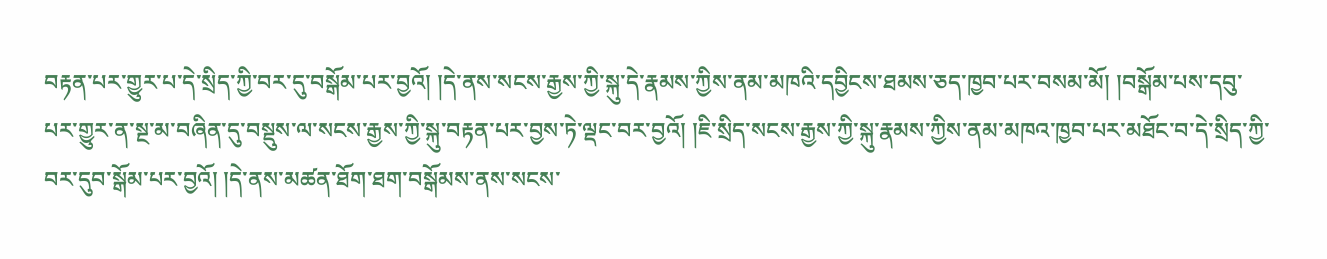བརྟན་པར་གྱུར་པ་དེ་སྲིད་ཀྱི་བར་དུ་བསྒོམ་པར་བྱའོ། །དེ་ནས་སངས་རྒྱས་ཀྱི་སྐུ་དེ་རྣམས་ཀྱིས་ནམ་མཁའི་དབྱིངས་ཐམས་ཅད་ཁྱབ་པར་བསམ་མོ། །བསྒོམ་པས་དབུ་པར་གྱུར་ན་སྔ་མ་བཞིན་དུ་བསྡུས་ལ་སངས་རྒྱས་ཀྱི་སྐུ་བརྟན་པར་བྱས་ཏེ་ལྡང་བར་བྱའོ། །ཇི་སྲིད་སངས་རྒྱས་ཀྱི་སྐུ་རྣམས་ཀྱིས་ནམ་མཁའ་ཁྱབ་པར་མཐོང་བ་དེ་སྲིད་ཀྱི་བར་དུབ་སྒོམ་པར་བྱའོ། །དེ་ནས་མཚན་ཐོག་ཐག་བསྒོམས་ནས་སངས་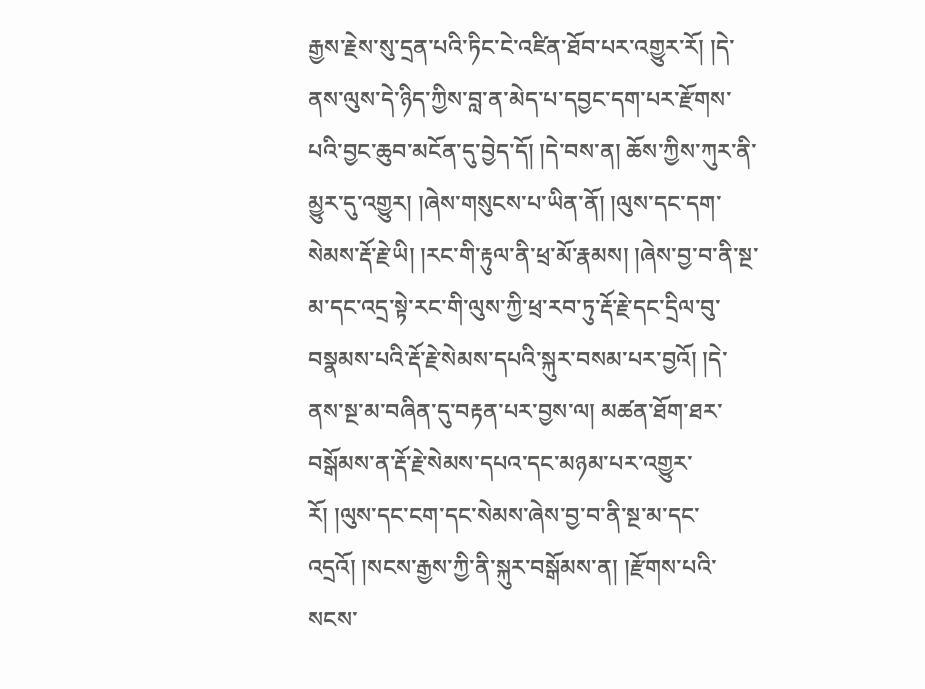རྒྱས་རྗེས་སུ་དྲན་པའི་ཏིང་ངེ་འཛིན་ཐོབ་པར་འགྱུར་རོ། །དེ་ནས་ལུས་དེ་ཉིད་ཀྱིས་བླ་ན་མེད་པ་དབྱང་དག་པར་རྫོགས་པའི་བྱང་ཆུབ་མངོན་དུ་བྱེད་དོ། །དེ་བས་ན། ཆོས་ཀྱིས་ཀུར་ནི་མྱུར་དུ་འགྱུར། །ཞེས་གསུངས་པ་ཡིན་ནོ། །ལུས་དང་དག་སེམས་རྡོ་རྗེ་ཡི། །རང་གི་རྟུལ་ནི་ཕྲ་མོ་རྣམས། །ཞེས་བྱ་བ་ནི་སྔ་མ་དང་འདྲ་སྟེ་རང་གི་ལུས་ཀྱི་ཕྲ་རབ་ཏུ་རྡོ་རྗེ་དང་དྲིལ་བུ་བསྣམས་པའི་རྡོ་རྗེ་སེམས་དཔའི་སྐུར་བསམ་པར་བྱའོ། །དེ་ནས་སྔ་མ་བཞིན་དུ་བརྟན་པར་བྱས་ལ། མཚན་ཐོག་ཐར་བསྒོམས་ན་རྡོ་རྗེ་སེམས་དཔའ་དང་མཉམ་པར་འགྱུར་རོ། །ལུས་དང་ངག་དང་སེམས་ཞེས་བྱ་བ་ནི་སྔ་མ་དང་འདྲའོ། །སངས་རྒྱས་ཀྱི་ནི་སྐུར་བསྒོམས་ན། །རྫོགས་པའི་སངས་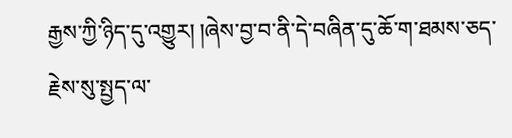རྒྱས་ཀྱི་ཉིད་དུ་འགྱུར། །ཞེས་བྱ་བ་ནི་དེ་བཞིན་དུ་ཆོ་ག་ཐམས་ཅད་རྗེས་སུ་སྤྱད་ལ་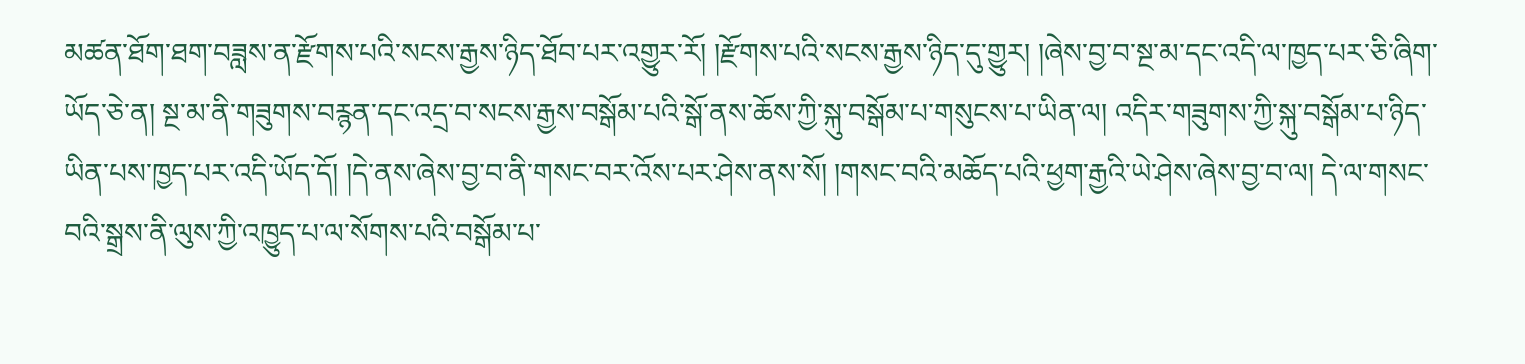མཚན་ཐོག་ཐག་བཟླས་ན་རྫོགས་པའི་སངས་རྒྱས་ཉིད་ཐོབ་པར་འགྱུར་རོ། །རྫོགས་པའི་སངས་རྒྱས་ཉིད་དུ་གྱུར། །ཞེས་བྱ་བ་སྔ་མ་དང་འདི་ལ་ཁྱད་པར་ཅི་ཞིག་ཡོད་ཅེ་ན། སྔ་མ་ནི་གཟུགས་བརྙན་དང་འདྲ་བ་སངས་རྒྱས་བསྒོམ་པའི་སྒོ་ནས་ཆོས་ཀྱི་སྐུ་བསྒོམ་པ་གསུངས་པ་ཡིན་ལ། འདིར་གཟུགས་ཀྱི་སྐུ་བསྒོམ་པ་ཉིད་ཡིན་པས་ཁྱད་པར་འདི་ཡོད་དོ། །དེ་ནས་ཞེས་བྱ་བ་ནི་གསང་བར་འོས་པར་ཤེས་ནས་སོ། །གསང་བའི་མཆོད་པའི་ཕྱག་རྒྱའི་ཡེ་ཤེས་ཞེས་བྱ་བ་ལ། དེ་ལ་གསང་བའི་སྒྲས་ནི་ལུས་ཀྱི་འཁྱུད་པ་ལ་སོགས་པའི་བསྒོམ་པ་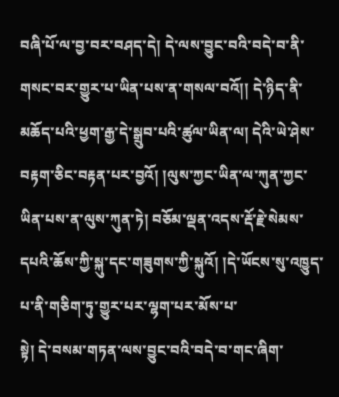བཞི་པོ་ལ་བྱ་བར་བཤད་དེ། དེ་ལས་བྱུང་བའི་བདེ་བ་ནི་གསང་བར་གྱུར་པ་ཡིན་པས་ན་གསལ་བའོ།། དེ་ཉིད་ནི་མཆོད་པའི་ཕྱག་རྒྱ་དེ་སྒྲུབ་པའི་ཚུལ་ཡིན་ལ། དེའི་ཡེ་ཤེས་བརྟག་ཅིང་བརྟན་པར་བྱའོ། །ལུས་ཀྱང་ཡིན་ལ་ཀུན་ཀྱང་ཡིན་པས་ན་ལུས་ཀུན་ཏེ། བཅོམ་ལྡན་འདས་རྡོ་རྗེ་སེམས་དཔའི་ཆོས་ཀྱི་སྐུ་དང་གཟུགས་ཀྱི་སྐུའོ། །དེ་ཡོངས་སུ་འཁྱུད་པ་ནི་གཅིག་ཏུ་གྱུར་པར་ལྷག་པར་མོས་པ་
སྟེ། དེ་བསམ་གཏན་ལས་བྱུང་བའི་བདེ་བ་གང་ཞིག་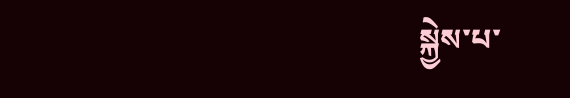སྐྱེས་པ་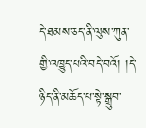དེ་ཐམས་ཅད་ནི་ལུས་ཀུན་གྱི་འཁྱུད་པའི་བདེ་བའོ། །དེ་ཉིད་ནི་མཆོད་པ་སྟེ་སྒྲུབ་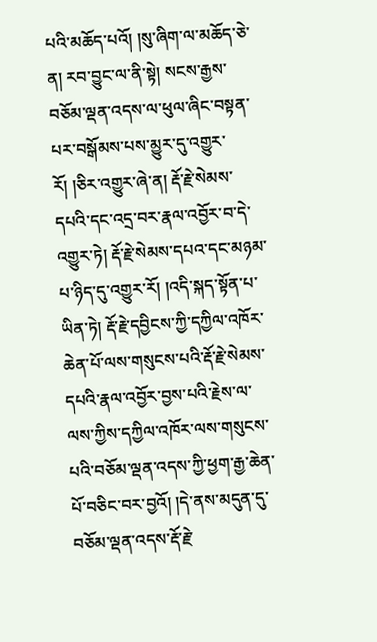པའི་མཆོད་པའོ། །སུ་ཞིག་ལ་མཆོད་ཅེ་ན། རབ་བྱུང་ལ་ནི་སྟེ། སངས་རྒྱས་བཅོམ་ལྡན་འདས་ལ་ཕུལ་ཞིང་བསྟན་པར་བསྒོམས་པས་མྱུར་དུ་འགྱུར་རོ། །ཅིར་འགྱུར་ཞེ་ན། རྡོ་རྗེ་སེམས་དཔའི་དང་འདྲ་བར་རྣལ་འབྱོར་བ་དེ་འགྱུར་ཏེ། རྡོ་རྗེ་སེམས་དཔའ་དང་མཉམ་པ་ཉིད་དུ་འགྱུར་རོ། །འདི་སྐད་སྟོན་པ་ཡིན་ཏེ། རྡོ་རྗེ་དབྱིངས་ཀྱི་དཀྱིལ་འཁོར་ཆེན་པོ་ལས་གསུངས་པའི་རྡོ་རྗེ་སེམས་དཔའི་རྣལ་འབྱོར་བྱས་པའི་རྗེས་ལ་ལས་ཀྱིས་དཀྱིལ་འཁོར་ལས་གསུངས་པའི་བཅོམ་ལྡན་འདས་ཀྱི་ཕྱག་རྒྱ་ཆེན་པོ་བཅིང་བར་བྱའོ། །དེ་ནས་མདུན་དུ་བཅོམ་ལྡན་འདས་རྡོ་རྗེ་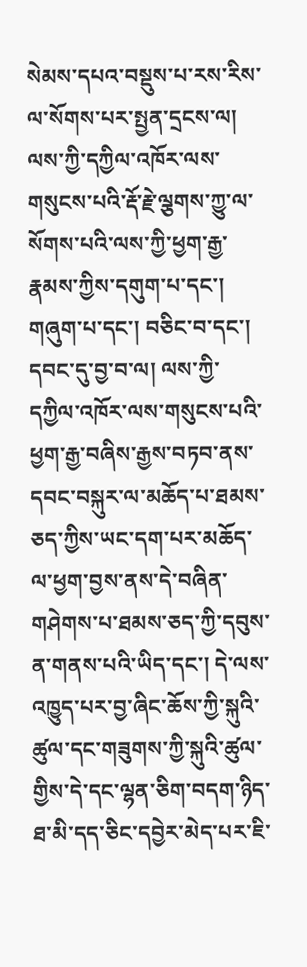སེམས་དཔའ་བསྡུས་པ་རས་རིས་ལ་སོགས་པར་སྤྱན་དྲངས་ལ། ལས་ཀྱི་དཀྱིལ་འཁོར་ལས་གསུངས་པའི་རྡོ་རྗེ་ལྕགས་ཀྱུ་ལ་སོགས་པའི་ལས་ཀྱི་ཕྱག་རྒྱ་རྣམས་ཀྱིས་དགུག་པ་དང་། གཞུག་པ་དང་། བཅིང་བ་དང་། དབང་དུ་བྱ་བ་ལ། ལས་ཀྱི་དཀྱིལ་འཁོར་ལས་གསུངས་པའི་ཕྱག་རྒྱ་བཞིས་རྒྱས་བཏབ་ནས་དབང་བསྐུར་ལ་མཆོད་པ་ཐམས་ཅད་ཀྱིས་ཡང་དག་པར་མཆོད་ལ་ཕྱག་བྱས་ནས་དེ་བཞིན་གཤེགས་པ་ཐམས་ཅད་ཀྱི་དབུས་ན་གནས་པའི་ཡིད་དང་། དེ་ལས་འཁྱུད་པར་བྱ་ཞིང་ཆོས་ཀྱི་སྐུའི་ཚུལ་དང་གཟུགས་ཀྱི་སྐུའི་ཚུལ་གྱིས་དེ་དང་ལྷན་ཅིག་བདག་ཉིད་ཐ་མི་དད་ཅིང་དབྱེར་མེད་པར་ཇི་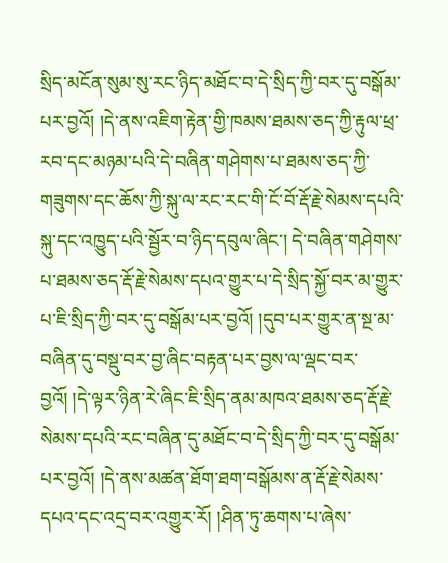སྲིད་མངོན་སུམ་སུ་རང་ཉིད་མཐོང་བ་དེ་སྲིད་ཀྱི་བར་དུ་བསྒོམ་པར་བྱའོ། །དེ་ནས་འཇིག་རྟེན་གྱི་ཁམས་ཐམས་ཅད་ཀྱི་རྟུལ་ཕྲ་རབ་དང་མཉམ་པའི་དེ་བཞིན་གཤེགས་པ་ཐམས་ཅད་ཀྱི་གཟུགས་དང་ཆོས་ཀྱི་སྐུ་ལ་རང་རང་གི་ངོ་བོ་རྡོ་རྗེ་སེམས་དཔའི་སྐུ་དང་འཁྱུད་པའི་སྦྱོར་བ་ཉིད་དབུལ་ཞིང་། དེ་བཞིན་གཤེགས་པ་ཐམས་ཅད་རྡོ་རྗེ་སེམས་དཔའ་གྱུར་པ་དེ་སྲིད་སྐྱོ་བར་མ་གྱུར་པ་ཇི་སྲིད་ཀྱི་བར་དུ་བསྒོམ་པར་བྱའོ། །དུབ་པར་གྱུར་ན་སྔ་མ་བཞིན་དུ་བསྡུ་བར་བྱ་ཞིང་བརྟན་པར་བྱས་ལ་ལྡང་བར་བྱའོ། །དེ་ལྟར་ཉིན་རེ་ཞིང་ཇི་སྲིད་ནམ་མཁའ་ཐམས་ཅད་རྡོ་རྗེ་སེམས་དཔའི་རང་བཞིན་དུ་མཐོང་བ་དེ་སྲིད་ཀྱི་བར་དུ་བསྒོམ་པར་བྱའོ། །དེ་ནས་མཚན་ཐོག་ཐག་བསྒོམས་ན་རྡོ་རྗེ་སེམས་དཔའ་དང་འདྲ་བར་འགྱུར་རོ། །ཤིན་ཏུ་ཆགས་པ་ཞེས་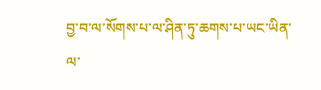བྱ་བ་ལ་སོགས་པ་ལ་ཤིན་ཏུ་ཆགས་པ་ཡང་ཡིན་
ལ་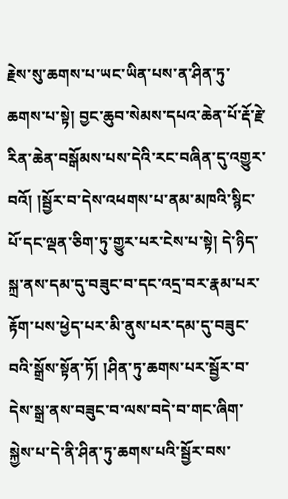རྗེས་སུ་ཆགས་པ་ཡང་ཡིན་པས་ན་ཤིན་ཏུ་ཆགས་པ་སྟེ། བྱང་ཆུབ་སེམས་དཔའ་ཆེན་པོ་རྡོ་རྗེ་རིན་ཆེན་བསྒོམས་པས་དེའི་རང་བཞིན་དུ་འགྱུར་བའོ། །སྦྱོར་བ་དེས་འཕགས་པ་ནམ་མཁའི་སྙིང་པོ་དང་ལྡན་ཅིག་ཏུ་གྱུར་པར་ངེས་པ་སྟེ། དེ་ཉིད་སྐྲ་ནས་དམ་དུ་བཟུང་བ་དང་འདྲ་བར་རྣམ་པར་རྟོག་པས་ཕྱེད་པར་མི་ནུས་པར་དམ་དུ་བཟུང་བའི་སྒྲོས་སྟོན་ཏོ། །ཤིན་ཏུ་ཆགས་པར་སྦྱོར་བ་དེས་སྒྲ་ནས་བཟུང་བ་ལས་བདེ་བ་གང་ཞིག་སྐྱེས་པ་དེ་ནི་ཤིན་ཏུ་ཆགས་པའི་སྦྱོར་བས་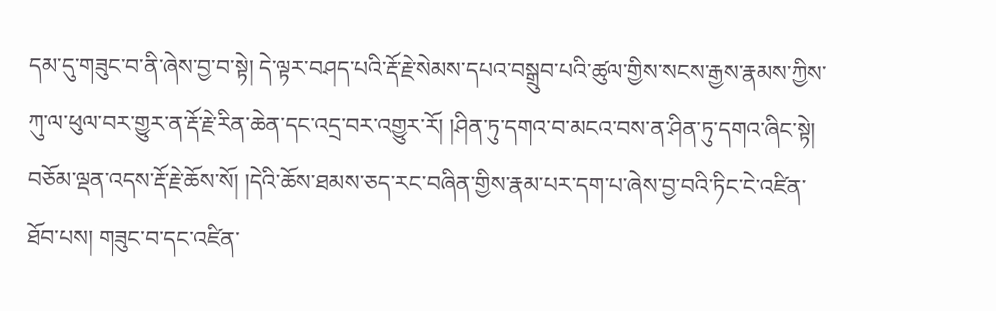དམ་དུ་གཟུང་བ་ནི་ཞེས་བྱ་བ་སྟེ། དེ་ལྟར་བཤད་པའི་རྡོ་རྗེ་སེམས་དཔའ་བསྒྲུབ་པའི་ཚུལ་གྱིས་སངས་རྒྱས་རྣམས་ཀྱིས་ཀུ་ལ་ཕུལ་བར་གྱུར་ན་རྡོ་རྗེ་རིན་ཆེན་དང་འདྲ་བར་འགྱུར་རོ། །ཤིན་ཏུ་དགའ་བ་མངའ་བས་ན་ཤིན་ཏུ་དགའ་ཞིང་སྟེ། བཅོམ་ལྡན་འདས་རྡོ་རྗེ་ཆོས་སོ། །དེའི་ཆོས་ཐམས་ཅད་རང་བཞིན་གྱིས་རྣམ་པར་དག་པ་ཞེས་བྱ་བའི་ཏིང་ངེ་འཛིན་ཐོབ་པས། གཟུང་བ་དང་འཛིན་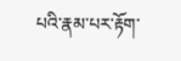པའི་རྣམ་པར་རྟོག་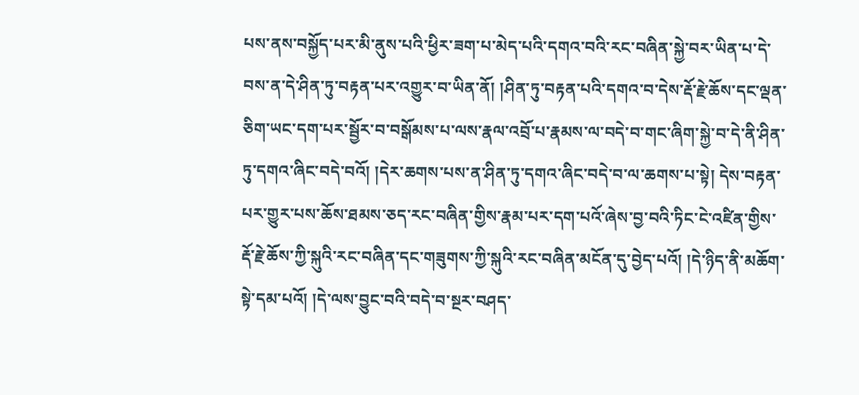པས་ནས་བསྐྱོད་པར་མི་ནུས་པའི་ཕྱིར་ཟག་པ་མེད་པའི་དགའ་བའི་རང་བཞིན་སྐྱེ་བར་ཡིན་པ་དེ་བས་ན་དེ་ཤིན་ཏུ་བརྟན་པར་འགྱུར་བ་ཡིན་ནོ། །ཤིན་ཏུ་བརྟན་པའི་དགའ་བ་དེས་རྡོ་རྗེ་ཆོས་དང་ལྡན་ཅིག་ཡང་དག་པར་སྦྱོར་བ་བསྒོམས་པ་ལས་རྣལ་འབྲོ་པ་རྣམས་ལ་བདེ་བ་གང་ཞིག་སྐྱེ་བ་དེ་ནི་ཤིན་ཏུ་དགའ་ཞིང་བདེ་བའོ། །དེར་ཆགས་པས་ན་ཤིན་ཏུ་དགའ་ཞིང་བདེ་བ་ལ་ཆགས་པ་སྟེ། དེས་བརྟན་པར་གྱུར་པས་ཆོས་ཐམས་ཅད་རང་བཞིན་གྱིས་རྣམ་པར་དག་པའོ་ཞེས་བྱ་བའི་ཏིང་ངེ་འཛིན་གྱིས་རྡོ་རྗེ་ཆོས་ཀྱི་སྐུའི་རང་བཞིན་དང་གཟུགས་ཀྱི་སྐུའི་རང་བཞིན་མངོན་དུ་བྱེད་པའོ། །དེ་ཉིད་ནི་མཆོག་སྟེ་དམ་པའོ། །དེ་ལས་བྱུང་བའི་བདེ་བ་སྔར་བཤད་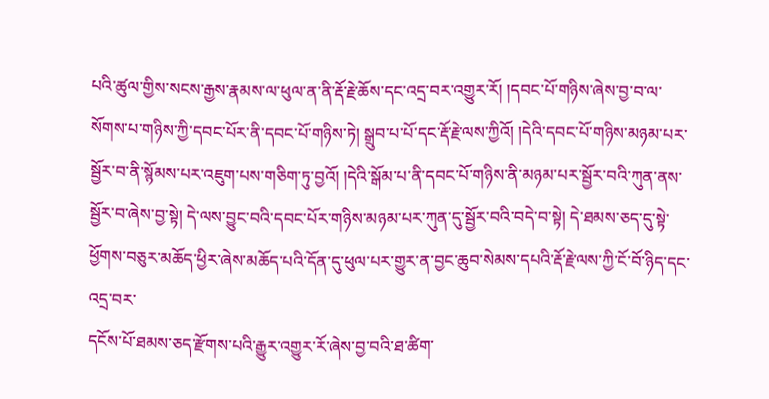པའི་ཚུལ་གྱིས་སངས་རྒྱས་རྣམས་ལ་ཕུལ་ན་ནི་རྡོ་རྗེ་ཆོས་དང་འདྲ་བར་འགྱུར་རོ། །དབང་པོ་གཉིས་ཞེས་བྱ་བ་ལ་སོགས་པ་གཉིས་ཀྱི་དབང་པོར་ནི་དབང་པོ་གཉིས་ཏེ། སྒྲུབ་པ་པོ་དང་རྡོ་རྗེ་ལས་ཀྱིའོ། །དེའི་དབང་པོ་གཉིས་མཉམ་པར་སྦྱོར་བ་ནི་སྙོམས་པར་འཇུག་པས་གཅིག་ཏུ་བྱའོ། །དེའི་སྒོམ་པ་ནི་དབང་པོ་གཉིས་ནི་མཉམ་པར་སྦྱོར་བའི་ཀུན་ནས་སྦྱོར་བ་ཞེས་བྱ་སྟེ། དེ་ལས་བྱུང་བའི་དབང་པོར་གཉིས་མཉམ་པར་ཀུན་དུ་སྦྱོར་བའི་བདེ་བ་སྟེ། དེ་ཐམས་ཅད་དུ་སྟེ་ཕྱོགས་བཅུར་མཆོད་ཕྱིར་ཞེས་མཆོད་པའི་དོན་དུ་ཕུལ་པར་གྱུར་ན་བྱང་ཆུབ་སེམས་དཔའི་རྡོ་རྗེ་ལས་ཀྱི་ངོ་བོ་ཉིད་དང་འདྲ་བར་
དངོས་པོ་ཐམས་ཅད་རྫོགས་པའི་རྒྱུར་འགྱུར་རོ་ཞེས་བྱ་བའི་ཐ་ཚིག་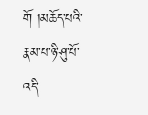གོ །མཆོད་པའི་རྣམ་པ་ཉི་ཤུ་པོ་འདི་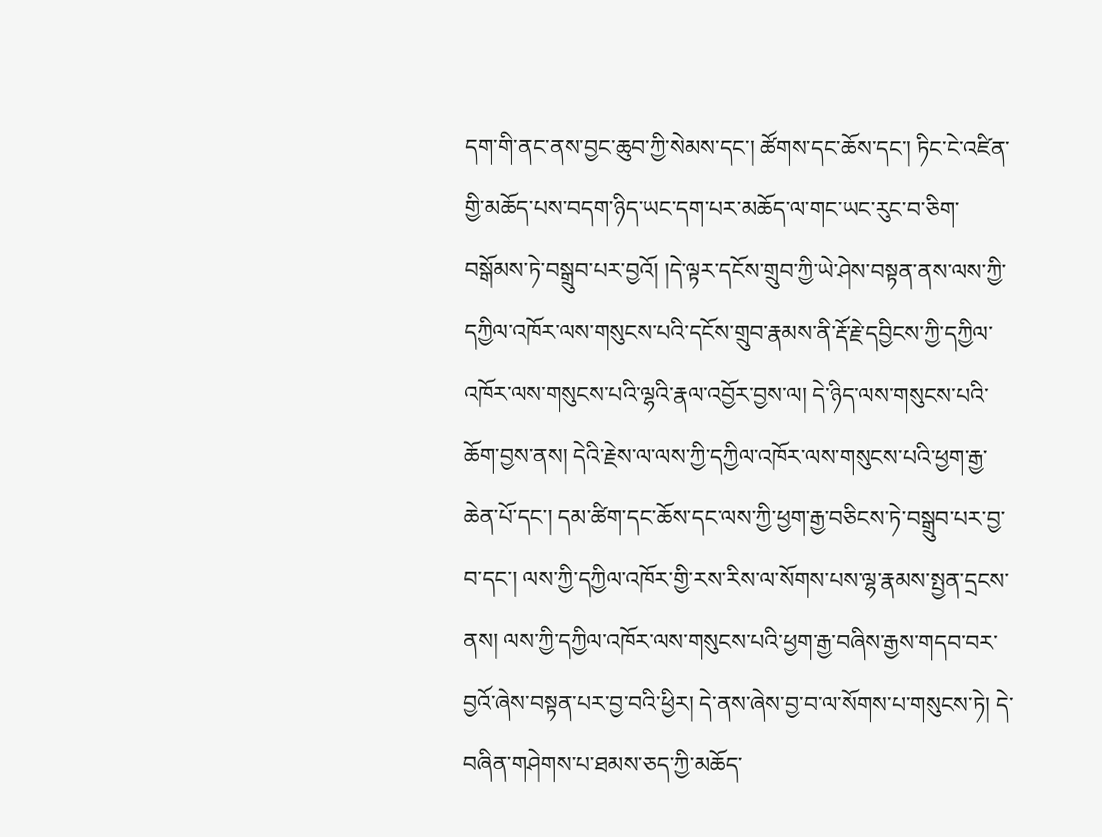དག་གི་ནང་ནས་བྱང་ཆུབ་ཀྱི་སེམས་དང་། ཚོགས་དང་ཆོས་དང་། ཏིང་ངེ་འཛིན་གྱི་མཆོད་པས་བདག་ཉིད་ཡང་དག་པར་མཆོད་ལ་གང་ཡང་རུང་བ་ཅིག་བསྒོམས་ཏེ་བསྒྲུབ་པར་བྱའོ། །དེ་ལྟར་དངོས་གྲུབ་ཀྱི་ཡེ་ཤེས་བསྟན་ནས་ལས་ཀྱི་དཀྱིལ་འཁོར་ལས་གསུངས་པའི་དངོས་གྲུབ་རྣམས་ནི་རྡོ་རྗེ་དབྱིངས་ཀྱི་དཀྱིལ་འཁོར་ལས་གསུངས་པའི་ལྷའི་རྣལ་འབྱོར་བྱས་ལ། དེ་ཉིད་ལས་གསུངས་པའི་ཆོག་བྱས་ནས། དེའི་རྗེས་ལ་ལས་ཀྱི་དཀྱིལ་འཁོར་ལས་གསུངས་པའི་ཕྱག་རྒྱ་ཆེན་པོ་དང་། དམ་ཚིག་དང་ཆོས་དང་ལས་ཀྱི་ཕྱག་རྒྱ་བཅིངས་ཏེ་བསྒྲུབ་པར་བྱ་བ་དང་། ལས་ཀྱི་དཀྱིལ་འཁོར་གྱི་རས་རིས་ལ་སོགས་པས་ལྷ་རྣམས་སྤྱན་དྲངས་ནས། ལས་ཀྱི་དཀྱིལ་འཁོར་ལས་གསུངས་པའི་ཕྱག་རྒྱ་བཞིས་རྒྱས་གདབ་བར་བྱའོ་ཞེས་བསྟན་པར་བྱ་བའི་ཕྱིར། དེ་ནས་ཞེས་བྱ་བ་ལ་སོགས་པ་གསུངས་ཏེ། དེ་བཞིན་གཤེགས་པ་ཐམས་ཅད་ཀྱི་མཆོད་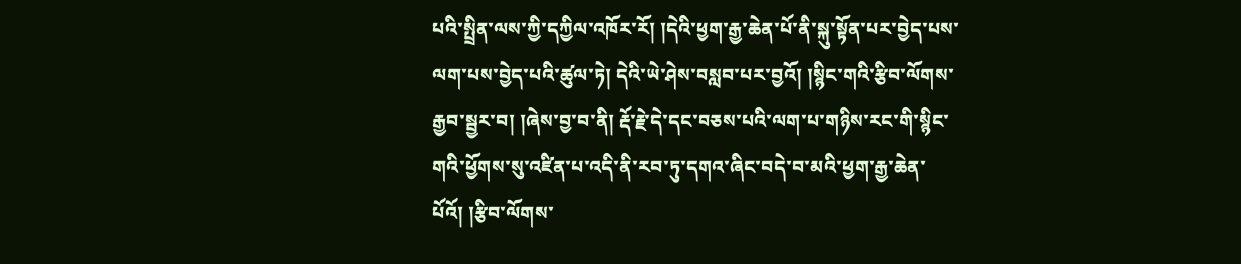པའི་སྤྲིན་ལས་ཀྱི་དཀྱིལ་འཁོར་རོ། །དེའི་ཕྱག་རྒྱ་ཆེན་པོ་ནི་སྐུ་སྟོན་པར་བྱེད་པས་ལག་པས་བྱེད་པའི་ཚུལ་ཏེ། དེའི་ཡེ་ཤེས་བསླབ་པར་བྱའོ། །སྙིང་གའི་རྩིབ་ལོགས་རྒྱབ་སྦྱར་བ། །ཞེས་བྱ་བ་ནི། རྡོ་རྗེ་དེ་དང་བཅས་པའི་ལག་པ་གཉིས་རང་གི་སྙིང་གའི་ཕྱོགས་སུ་འཛིན་པ་འདི་ནི་རབ་ཏུ་དགའ་ཞིང་བདེ་བ་མའི་ཕྱག་རྒྱ་ཆེན་པོའོ། །རྩིབ་ལོགས་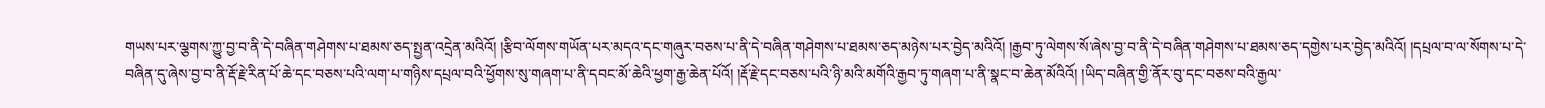གཡས་པར་ལྕགས་ཀྱུ་བྱ་བ་ནི་དེ་བཞིན་གཤེགས་པ་ཐམས་ཅད་སྤྱན་འདྲེན་མའིའོ། །རྩིབ་ལོགས་གཡོན་པར་མདའ་དང་གཞུར་བཅས་པ་ནི་དེ་བཞིན་གཤེགས་པ་ཐམས་ཅད་མཉེས་པར་བྱེད་མའིའོ། །རྒྱབ་ཏུ་ལེགས་སོ་ཞེས་བྱ་བ་ནི་དེ་བཞིན་གཤེགས་པ་ཐམས་ཅད་དགྱེས་པར་བྱེད་མའིའོ། །དཔྲལ་བ་ལ་སོགས་པ་དེ་བཞིན་དུ་ཞེས་བྱ་བ་ནི་རྡོ་རྗེ་རིན་པོ་ཆེ་དང་བཅས་པའི་ལག་པ་གཉིས་དཔྲལ་བའི་ཕྱོགས་སུ་གཞག་པ་ནི་དབང་མོ་ཆེའི་ཕྱག་རྒྱ་ཆེན་པོའོ། །རྡོ་རྗེ་དང་བཅས་པའི་ཉི་མའི་མགོའི་རྒྱབ་ཏུ་གཞག་པ་ནི་སྣང་བ་ཆེན་མོའིའོ། །ཡིད་བཞིན་གྱི་ནོར་བུ་དང་བཅས་བའི་རྒྱལ་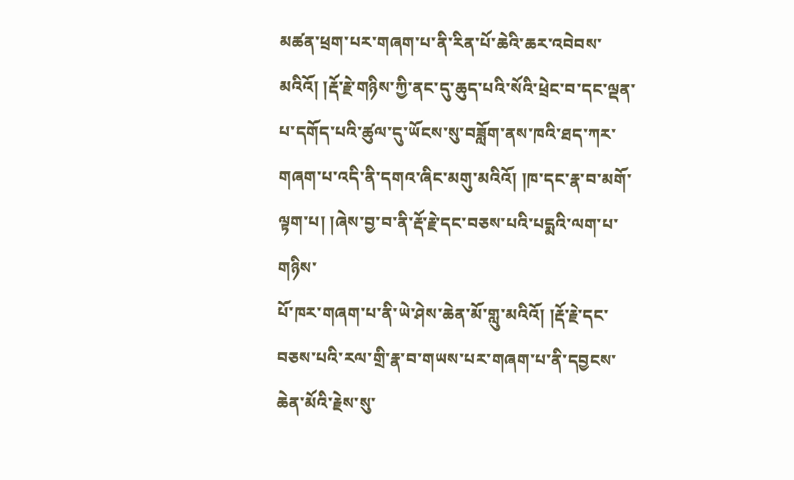མཚན་ཕྲག་པར་གཞག་པ་ནི་རིན་པོ་ཆེའི་ཆར་འབེབས་མའིའོ། །རྡོ་རྗེ་གཉིས་ཀྱི་ནང་དུ་ཆུད་པའི་སོའི་ཕྲེང་བ་དང་ལྡན་པ་དགོད་པའི་ཚུལ་དུ་ཡོངས་སུ་བཟློག་ནས་ཁའི་ཐད་ཀར་གཞག་པ་འདི་ནི་དགའ་ཞིང་མགུ་མའིའོ། །ཁ་དང་རྣ་བ་མགོ་ལྟག་པ། །ཞེས་བྱ་བ་ནི་རྡོ་རྗེ་དང་བཅས་པའི་པདྨའི་ལག་པ་གཉིས་
པོ་ཁར་གཞག་པ་ནི་ཡེ་ཤེས་ཆེན་མོ་གླུ་མའིའོ། །རྡོ་རྗེ་དང་བཅས་པའི་རལ་གྲི་རྣ་བ་གཡས་པར་གཞག་པ་ནི་དབྱངས་ཆེན་མོའི་རྗེས་སུ་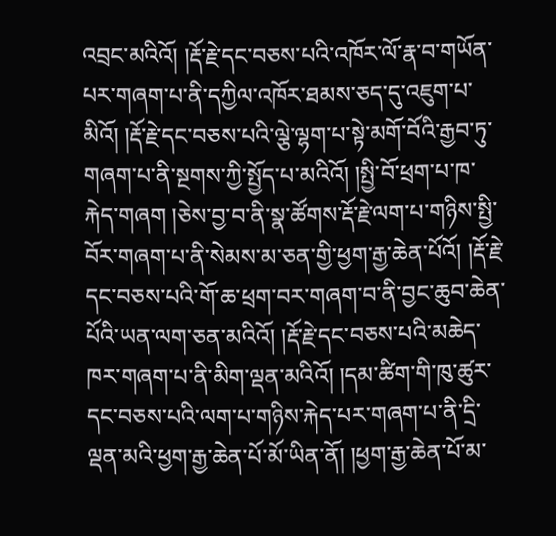འབྲང་མའིའོ། །རྡོ་རྗེ་དང་བཅས་པའི་འཁོར་ལོ་རྣ་བ་གཡོན་པར་གཞག་པ་ནི་དཀྱིལ་འཁོར་ཐམས་ཅད་དུ་འཇུག་པ་མིའོ། །རྡོ་རྗེ་དང་བཅས་པའི་ལྕེ་ལྷག་པ་སྟེ་མགོ་བོའི་རྒྱབ་ཏུ་གཞག་པ་ནི་སྔགས་ཀྱི་སྤྱོད་པ་མའིའོ། །སྤྱི་བོ་ཕྲག་པ་ཁ་རྐེད་གཞག །ཅེས་བྱ་བ་ནི་སྣ་ཚོགས་རྡོ་རྗེ་ལག་པ་གཉིས་སྤྱི་བོར་གཞག་པ་ནི་སེམས་མ་ཅན་གྱི་ཕྱག་རྒྱ་ཆེན་པོའོ། །རྡོ་རྗེ་དང་བཅས་པའི་གོ་ཆ་ཕྲག་བར་གཞག་བ་ནི་བྱང་ཆུབ་ཆེན་པོའི་ཡན་ལག་ཅན་མའིའོ། །རྡོ་རྗེ་དང་བཅས་པའི་མཆེད་ཁར་གཞག་པ་ནི་མིག་ལྡན་མའིའོ། །དམ་ཚིག་གི་ཁུ་ཚུར་དང་བཅས་པའི་ལག་པ་གཉིས་རྐེད་པར་གཞག་པ་ནི་དྲི་ལྡན་མའི་ཕྱག་རྒྱ་ཆེན་པོ་མོ་ཡིན་ནོ། །ཕྱག་རྒྱ་ཆེན་པོ་མ་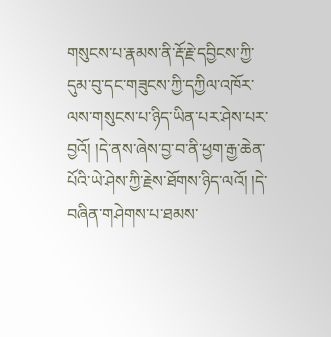གསུངས་པ་རྣམས་ནི་རྡོ་རྗེ་དབྱིངས་ཀྱི་དུམ་བུ་དང་གཟུངས་ཀྱི་དཀྱིལ་འཁོར་ལས་གསུངས་པ་ཉིད་ཡིན་པར་ཤེས་པར་བྱའོ། །དེ་ནས་ཞེས་བྱ་བ་ནི་ཕྱག་རྒྱ་ཆེན་པོའི་ཡེ་ཤེས་ཀྱི་རྗེས་ཐོགས་ཉིད་ལའོ། །དེ་བཞིན་གཤེགས་པ་ཐམས་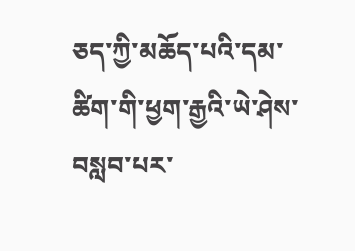ཅད་ཀྱི་མཆོད་པའི་དམ་ཚིག་གི་ཕྱག་རྒྱའི་ཡེ་ཤེས་བསླབ་པར་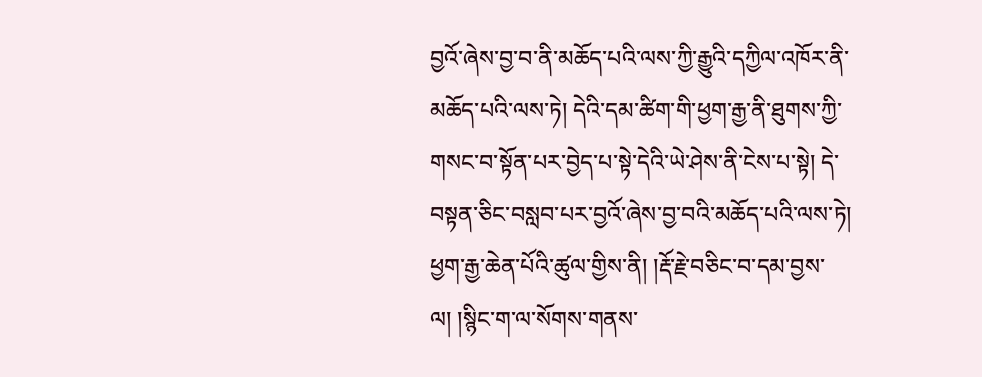བྱའོ་ཞེས་བྱ་བ་ནི་མཆོད་པའི་ལས་ཀྱི་རྒྱུའི་དཀྱིལ་འཁོར་ནི་མཆོད་པའི་ལས་ཏེ། དེའི་དམ་ཚིག་གི་ཕྱག་རྒྱ་ནི་ཐུགས་ཀྱི་གསང་བ་སྟོན་པར་བྱེད་པ་སྟེ་དེའི་ཡེ་ཤེས་ནི་ངེས་པ་སྟེ། དེ་བསྟན་ཅིང་བསླབ་པར་བྱའོ་ཞེས་བྱ་བའི་མཆོད་པའི་ལས་ཏེ། ཕྱག་རྒྱ་ཆེན་པོའི་ཚུལ་གྱིས་ནི། །རྡོ་རྗེ་བཅིང་བ་དམ་བྱས་ལ། །སྙིང་ག་ལ་སོགས་གནས་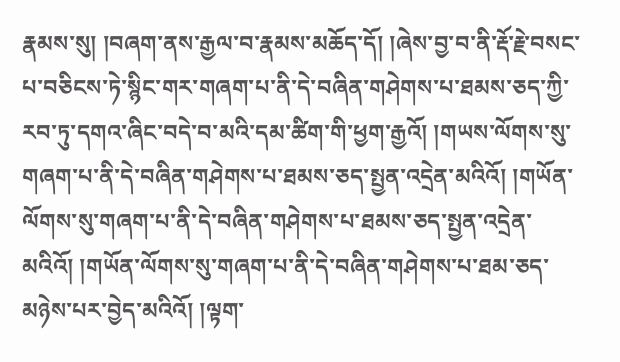རྣམས་སུ། །བཞག་ནས་རྒྱལ་བ་རྣམས་མཆོད་དོ། །ཞེས་བྱ་བ་ནི་རྡོ་རྗེ་བསང་པ་བཅིངས་ཏེ་སྙིང་གར་གཞག་པ་ནི་དེ་བཞིན་གཤེགས་པ་ཐམས་ཅད་ཀྱི་རབ་ཏུ་དགའ་ཞིང་བདེ་བ་མའི་དམ་ཚིག་གི་ཕྱག་རྒྱའོ། །གཡས་ལོགས་སུ་གཞག་པ་ནི་དེ་བཞིན་གཤེགས་པ་ཐམས་ཅད་སྤྱན་འདྲེན་མའིའོ། །གཡོན་ལོགས་སུ་གཞག་པ་ནི་དེ་བཞིན་གཤེགས་པ་ཐམས་ཅད་སྤྱན་འདྲེན་མའིའོ། །གཡོན་ལོགས་སུ་གཞག་པ་ནི་དེ་བཞིན་གཤེགས་པ་ཐམ་ཅད་མཉེས་པར་བྱེད་མའིའོ། །ལྟག་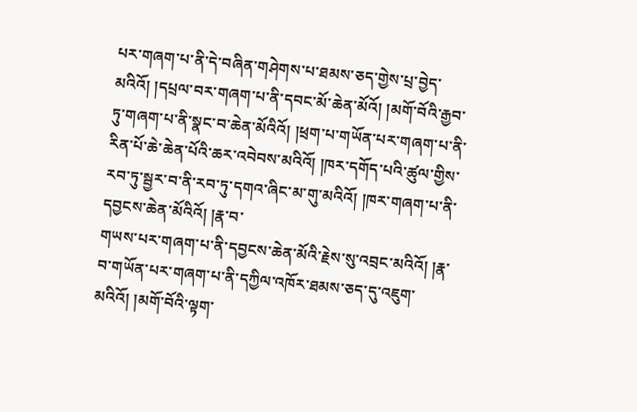པར་གཞག་པ་ནི་དེ་བཞིན་གཤེགས་པ་ཐམས་ཅད་གྱེས་པྲ་བྱེད་མའིའོ། །དཔྲལ་བར་གཞག་པ་ནི་དབང་མོ་ཆེན་མོའོ། །མགོ་བོའི་རྒྱབ་ཏུ་གཞག་པ་ནི་སྣང་བ་ཆེན་མོའིའོ། །ཕྲག་པ་གཡོན་པར་གཞག་པ་ནི་རིན་པོ་ཆེ་ཆེན་པོའི་ཆར་འབེབས་མའིའོ། །ཁར་དགོད་པའི་ཚུལ་གྱིས་རབ་ཏུ་སྦྱར་བ་ནི་རབ་ཏུ་དགའ་ཞིང་མ་གུ་མའིའོ། །ཁར་གཞག་པ་ནི་དབྱངས་ཆེན་མོའིའོ། །རྣ་བ་
གཡས་པར་གཞག་པ་ནི་དབྱངས་ཆེན་མོའི་རྗེས་སུ་འབྲང་མའིའོ། །རྣ་བ་གཡོན་པར་གཞག་པ་ནི་དཀྱིལ་འཁོར་ཐམས་ཅད་དུ་འཇུག་མའིའོ། །མགོ་བོའི་ལྟག་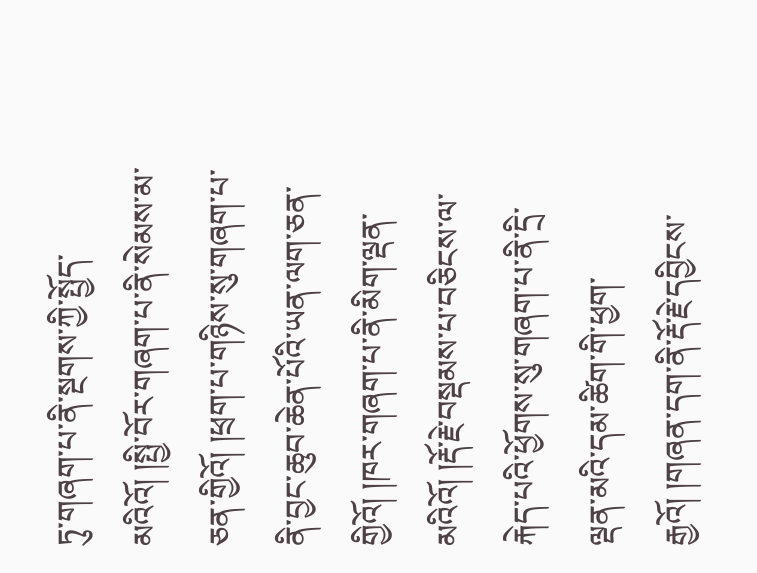ཏུ་གཞག་པ་ནི་སྔགས་ཀྱི་སྤྱོད་མའིའོ། །སྤྱི་བོར་གཞག་པ་ནི་སེམས་མ་ཅན་གྱིའོ། །ཕྲག་པ་གཉིས་སུ་གཞག་པ་ནི་བྱང་ཆུབ་ཆེན་པོའི་ཡན་ལག་ཅན་གྱིའོ། །ཁར་གཞག་པ་ནི་མིག་ལྡན་མའིའོ། །རྡོ་རྗེ་བསྡམས་པ་བཅིངས་ལ་རྐེད་པའི་ཕྱོགས་སུ་གཞག་པ་ནི་དྲི་ལྡན་མའི་དམ་ཚིག་གི་ཕྱག་རྒྱའོ། །གཞན་དག་ནི་རྡོ་རྗེ་དབྱིངས་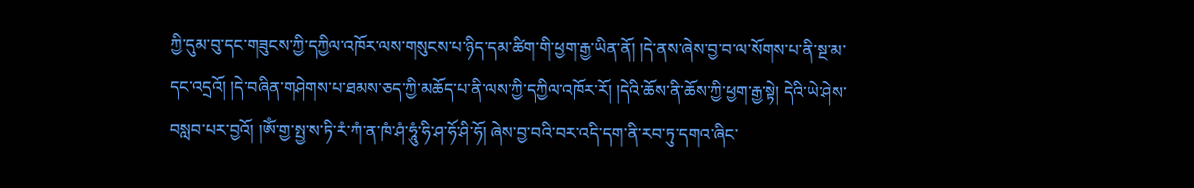ཀྱི་དུམ་བུ་དང་གཟུངས་ཀྱི་དཀྱིལ་འཁོར་ལས་གསུངས་པ་ཉིད་དམ་ཚིག་གི་ཕྱག་རྒྱ་ཡིན་ནོ། །དེ་ནས་ཞེས་བྱ་བ་ལ་སོགས་པ་ནི་སྔ་མ་དང་འདྲའོ། །དེ་བཞིན་གཤེགས་པ་ཐམས་ཅད་ཀྱི་མཆོད་པ་ནི་ལས་ཀྱི་དཀྱིལ་འཁོར་རོ། །དེའི་ཆོས་ནི་ཆོས་ཀྱི་ཕྱག་རྒྱ་སྟེ། དེའི་ཡེ་ཤེས་བསླབ་པར་བྱའོ། །ཨོཾ་གྱ་སྤྱ་ས་ཏི་རཾ་ཀཾ་ན་ཁཾ་ཤཾ་ཧཱུཾ་ཧི་ཤ་ཧོ་ཤི་ཧོ། ཞེས་བྱ་བའི་བར་འདི་དག་ནི་རབ་ཏུ་དགའ་ཞིང་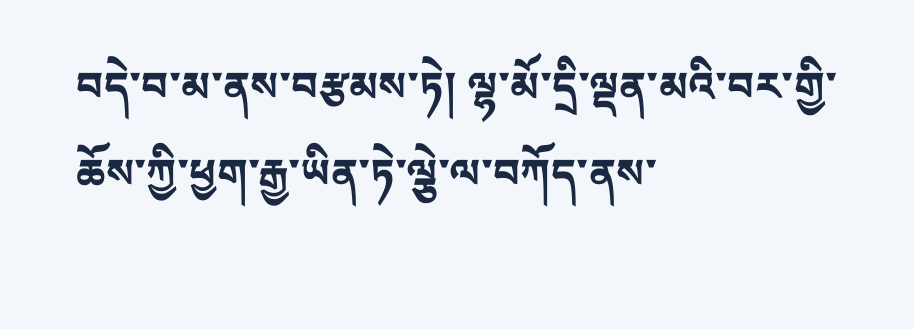བདེ་བ་མ་ནས་བརྩམས་ཏེ། ལྷ་མོ་དྲི་ལྡན་མའི་བར་གྱི་ཆོས་ཀྱི་ཕྱག་རྒྱ་ཡིན་ཏེ་ལྕེ་ལ་བཀོད་ནས་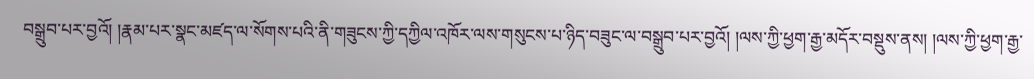བསྒྲུབ་པར་བྱའོ། །རྣམ་པར་སྣང་མཛད་ལ་སོགས་པའི་ནི་གཟུངས་ཀྱི་དཀྱིལ་འཁོར་ལས་གསུངས་པ་ཉིད་བཟུང་ལ་བསྒྲུབ་པར་བྱའོ། །ལས་ཀྱི་ཕྱག་རྒྱ་མདོར་བསྡུས་ནས། །ལས་ཀྱི་ཕྱག་རྒྱ་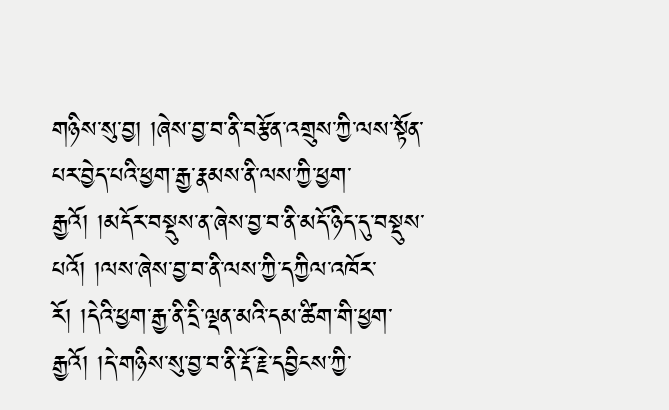གཉིས་སུ་བྱ། །ཞེས་བྱ་བ་ནི་བརྩོན་འགྲུས་ཀྱི་ལས་སྟོན་པར་བྱེད་པའི་ཕྱག་རྒྱ་རྣམས་ནི་ལས་ཀྱི་ཕྱག་རྒྱའོ། །མདོར་བསྡུས་ན་ཞེས་བྱ་བ་ནི་མདོ་ཉིད་དུ་བསྡུས་པའོ། །ལས་ཞེས་བྱ་བ་ནི་ལས་ཀྱི་དཀྱིལ་འཁོར་རོ། །དེའི་ཕྱག་རྒྱ་ནི་དྲི་ལྡན་མའི་དམ་ཚིག་གི་ཕྱག་རྒྱའོ། །དེ་གཉིས་སུ་བྱ་བ་ནི་རྡོ་རྗེ་དབྱིངས་ཀྱི་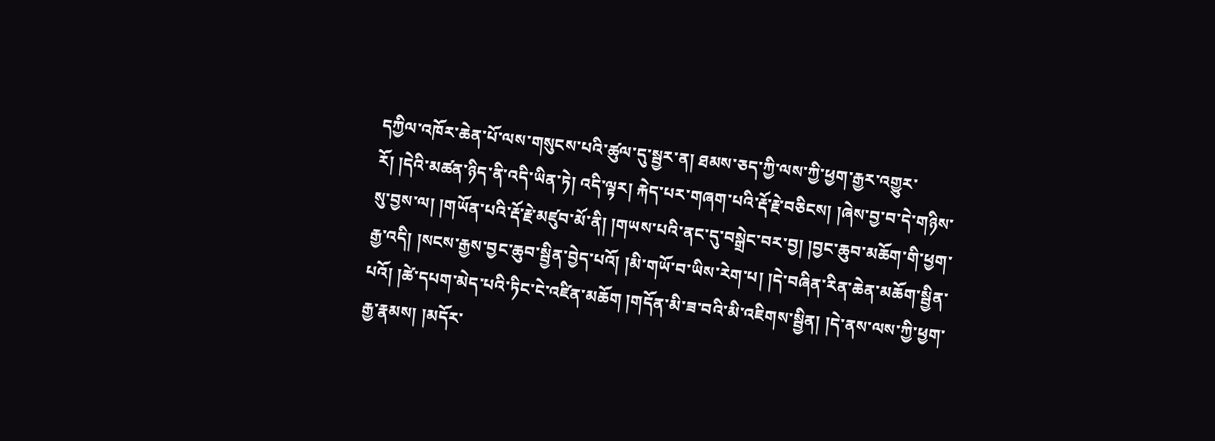དཀྱིལ་འཁོར་ཆེན་པོ་ལས་གསུངས་པའི་ཚུལ་དུ་སྦྱར་ན། ཐམས་ཅད་ཀྱི་ལས་ཀྱི་ཕྱག་རྒྱར་འགྱུར་རོ། །དེའི་མཚན་ཉིད་ནི་འདི་ཡིན་ཏེ། འདི་ལྟར། རྐེད་པར་གཞག་པའི་རྡོ་རྗེ་བཅིངས། །ཞེས་བྱ་བ་དེ་གཉིས་སུ་བྱས་ལ། །གཡོན་པའི་རྡོ་རྗེ་མཛུབ་མོ་ནི། །གཡས་པའི་ནང་དུ་བསྒྲེང་བར་བྱ། །བྱང་ཆུབ་མཆོག་གི་ཕྱག་རྒྱ་འདི། །སངས་རྒྱས་བྱང་ཆུབ་སྦྱིན་བྱེད་པའོ། །མི་གཡོ་བ་ཡིས་རེག་པ། །དེ་བཞིན་རིན་ཆེན་མཆོག་སྦྱིན་པའོ། །ཚེ་དཔག་མེད་པའི་ཏིང་ངེ་འཛིན་མཆོག །གདོན་མི་ཟ་བའི་མི་འཇིགས་སྦྱིན། །དེ་ནས་ལས་ཀྱི་ཕྱག་རྒྱ་རྣམས། །མདོར་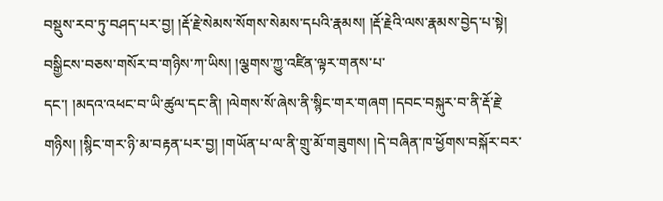བསྡུས་རབ་ཏུ་བཤད་པར་བྱ། །རྡོ་རྗེ་སེམས་སོགས་སེམས་དཔའི་རྣམས། །རྡོ་རྗེའི་ལས་རྣམས་བྱེད་པ་སྟེ། བསྒྱིངས་བཅས་གསོར་བ་གཉིས་ཀ་ཡིས། །ལྕགས་ཀྱུ་འཛིན་ལྟར་གནས་པ་
དང་། །མདའ་འཕང་བ་ཡི་ཚུལ་དང་ནི། །ལེགས་སོ་ཞེས་ནི་སྙིང་གར་གཞག །དབང་བསྐུར་བ་ནི་རྡོ་རྗེ་གཉིས། །སྙིང་གར་ཉི་མ་བརྟན་པར་བྱ། །གཡོན་པ་ལ་ནི་གྲུ་མོ་གཟུགས། །དེ་བཞིན་ཁ་ཕྱོགས་བསྐོར་བར་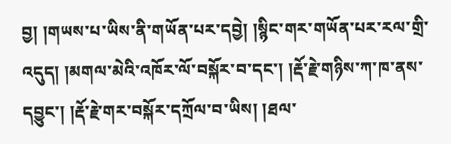བྱ། །གཡས་པ་ཡིས་ནི་གཡོན་པར་དབྱེ། །སྙིང་གར་གཡོན་པར་རལ་གྲི་འདུད། །མགལ་མེའི་འཁོར་ལོ་བསྐོར་བ་དང་། །རྡོ་རྗེ་གཉིས་ཀ་ཁ་ནས་དབྱུང་། །རྡོ་རྗེ་གར་བསྐོར་དཀྲོལ་བ་ཡིས། །ཐལ་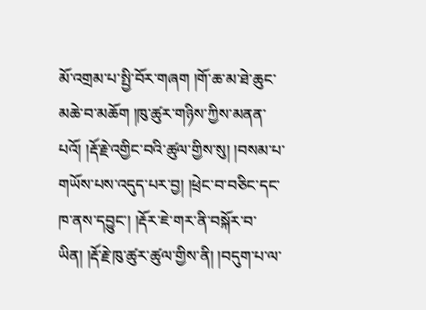མོ་འགྲམ་པ་སྤྱི་བོར་གཞག །གོ་ཆ་མ་ཐེ་ཆུང་མཆེ་བ་མཆོག །ཁུ་ཚུར་གཉིས་ཀྱིས་མནན་པའོ། །རྡོ་རྗེ་འགྱིང་བའི་ཚུལ་གྱིས་སུ། །བསམ་པ་གཡོས་པས་འདུད་པར་བྱ། །ཕྲེང་བ་བཅིང་དང་ཁ་ནས་དབྱུང་། །རྡོར་ཇེ་གར་ནི་བསྐོར་བ་ཡིན། །རྡོ་རྗེ་ཁུ་ཚུར་ཚུལ་གྱིས་ནི། །བདུག་པ་ལ་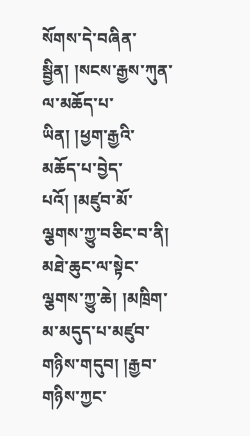སོགས་དེ་བཞིན་སྦྱིན། །སངས་རྒྱས་ཀུན་ལ་མཆོད་པ་ཡིན། །ཕྱག་རྒྱའི་མཆོད་པ་བྱེད་པའོ། །མཛུབ་མོ་ལྕགས་ཀྱུ་བཅིང་བ་ནི། མཐེ་ཆུང་ལ་སྟེང་ལྕགས་ཀྱུ་ཆེ། །མཁྲིག་མ་མདུད་པ་མཛུབ་གཉིས་གདུབ། །རྒྱབ་གཉིས་ཀྱང་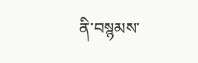ནི་བསྙམས་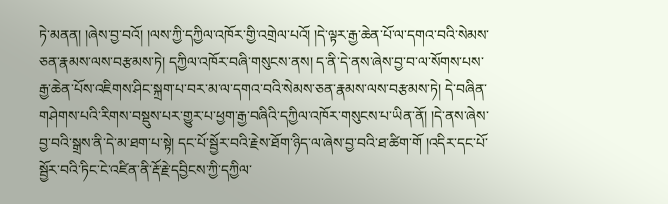ཏེ་མནན། །ཞེས་བྱ་བའོ། །ལས་ཀྱི་དཀྱིལ་འཁོར་གྱི་འགྲེལ་པའོ། །དེ་ལྟར་རྒྱ་ཆེན་པོ་ལ་དགའ་བའི་སེམས་ཅན་རྣམས་ལས་བརྩམས་ཏེ། དཀྱིལ་འཁོར་བཞི་གསུངས་ནས། ད་ནི་དེ་ནས་ཞེས་བྱ་བ་ལ་སོགས་པས་རྒྱ་ཆེན་པོས་འཇིགས་ཤིང་སྐྲག་པ་བར་མ་ལ་དགའ་བའི་སེམས་ཅན་རྣམས་ལས་བརྩམས་ཏེ། དེ་བཞིན་གཤེགས་པའི་རིགས་བསྡུས་པར་གྱུར་པ་ཕྱག་རྒྱ་བཞིའི་དཀྱིལ་འཁོར་གསུངས་པ་ཡིན་ནོ། །དེ་ནས་ཞེས་བྱ་བའི་སྒྲས་ནི་དེ་མ་ཐག་པ་སྟེ། དང་པོ་སྦྱོར་བའི་རྗེས་ཐོག་ཉིད་ལ་ཞེས་བྱ་བའི་ཐ་ཚིག་གོ །འདིར་དང་པོ་སྦྱོར་བའི་ཏིང་ངེ་འཛིན་ནི་རྡོ་རྗེ་དབྱིངས་ཀྱི་དཀྱིལ་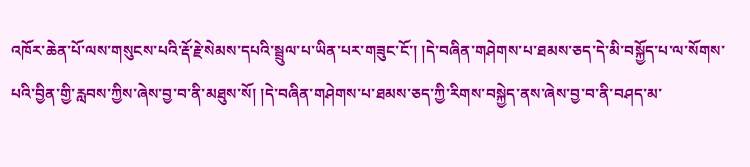འཁོར་ཆེན་པོ་ལས་གསུངས་པའི་རྡོ་རྗེ་སེམས་དཔའི་སྦྲུལ་པ་ཡིན་པར་གཟུང་ངོ་། །དེ་བཞིན་གཤེགས་པ་ཐམས་ཅད་དེ་མི་བསྐྱོད་པ་ལ་སོགས་པའི་བྱིན་གྱི་རླབས་ཀྱིས་ཞེས་བྱ་བ་ནི་མཐུས་སོ། །དེ་བཞིན་གཤེགས་པ་ཐམས་ཅད་ཀྱི་རིགས་བསྐྱེད་ནས་ཞེས་བྱ་བ་ནི་བཤད་མ་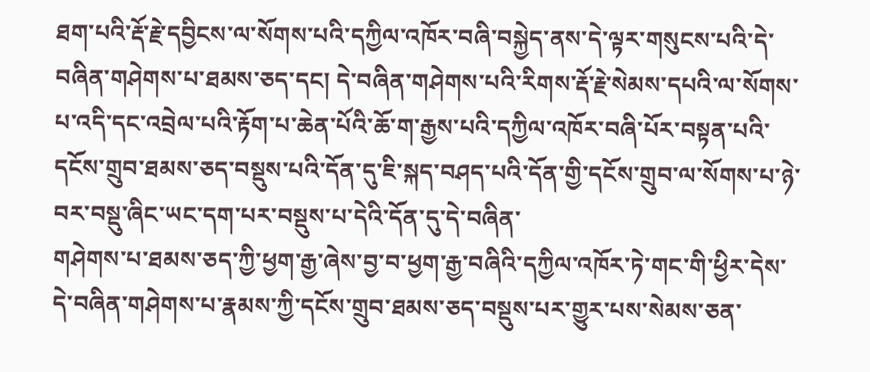ཐག་པའི་རྡོ་རྗེ་དབྱིངས་ལ་སོགས་པའི་དཀྱིལ་འཁོར་བཞི་བསྐྱེད་ནས་དེ་ལྟར་གསུངས་པའི་དེ་བཞིན་གཤེགས་པ་ཐམས་ཅད་དང། དེ་བཞིན་གཤེགས་པའི་རིགས་རྡོ་རྗེ་སེམས་དཔའི་ལ་སོགས་པ་འདི་དང་འབྲེལ་པའི་རྟོག་པ་ཆེན་པོའི་ཆོ་ག་རྒྱས་པའི་དཀྱིལ་འཁོར་བཞི་པོར་བསྟན་པའི་དངོས་གྲུབ་ཐམས་ཅད་བསྡུས་པའི་དོན་དུ་ཇི་སྐད་བཤད་པའི་དོན་གྱི་དངོས་གྲུབ་ལ་སོགས་པ་ཉེ་བར་བསྡུ་ཞིང་ཡང་དག་པར་བསྡུས་པ་དེའི་དོན་དུ་དེ་བཞིན་
གཤེགས་པ་ཐམས་ཅད་ཀྱི་ཕྱག་རྒྱ་ཞེས་བྱ་བ་ཕྱག་རྒྱ་བཞིའི་དཀྱིལ་འཁོར་ཏེ་གང་གི་ཕྱིར་དེས་དེ་བཞིན་གཤེགས་པ་རྣམས་ཀྱི་དངོས་གྲུབ་ཐམས་ཅད་བསྡུས་པར་གྱུར་པས་སེམས་ཅན་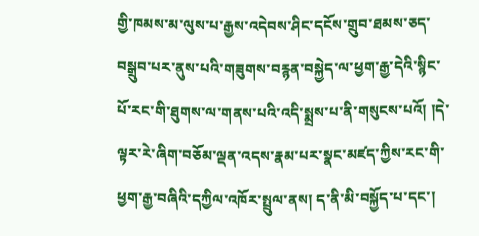གྱི་ཁམས་མ་ལུས་པ་རྒྱས་འདེབས་ཤིང་དངོས་གྲུབ་ཐམས་ཅད་བསྒྲུབ་པར་ནུས་པའི་གཟུགས་བརྙན་བསྐྱེད་ལ་ཕྱག་རྒྱ་དེའི་སྙིང་པོ་རང་གི་ཐུགས་ལ་གནས་པའི་འདི་སྨྲས་པ་ནི་གསུངས་པའོ། །དེ་ལྟར་རེ་ཞིག་བཅོམ་ལྡན་འདས་རྣམ་པར་སྣང་མཛད་ཀྱིས་རང་གི་ཕྱག་རྒྱ་བཞིའི་དཀྱིལ་འཁོར་སྤྲུལ་ནས། ད་ནི་མི་བསྐྱོད་པ་དང་།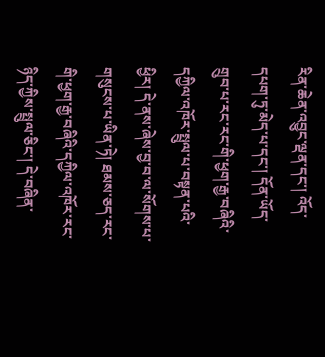རིན་ཆེན་འབྱུང་ལྡན་དང་། འོད་དཔག་ཏུ་མེད་པ་དང་། དོན་ཡོད་གྲུབ་པ་རང་རང་གི་ཕྱག་རྒྱ་བཞིའི་དཀྱིལ་འཁོར་སྤྲུལ་པ་བསྟན་པའི་ཕྱིར། དེ་ནས་ཞེས་བྱ་བ་ལ་སོགས་པ་གསུངས་པ་ཡིན་ཏེ། ཐམས་ཅད་རང་གི་ཕྱག་རྒྱ་བཞིའི་དཀྱིལ་འཁོར་རང་ཉིད་ཀྱིས་སྤྲུལ་ཅིང་། དེ་བཞིན་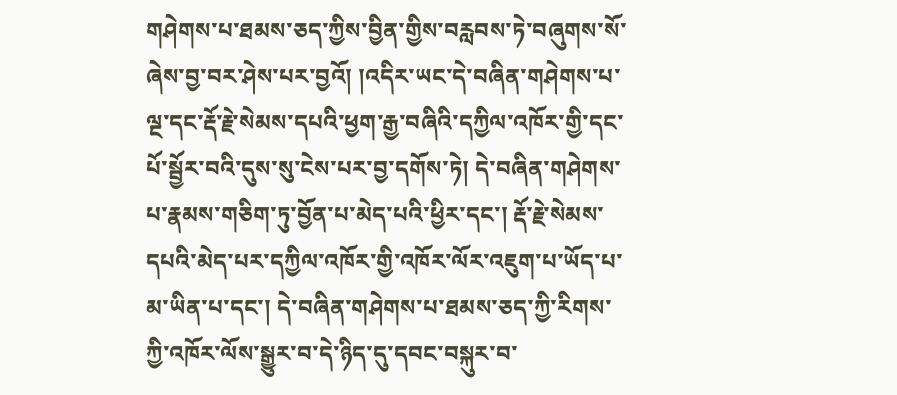གཤེགས་པ་ཐམས་ཅད་ཀྱིས་བྱིན་གྱིས་བརླབས་ཏེ་བཞུགས་སོ་ཞེས་བྱ་བར་ཤེས་པར་བྱའོ། །འདིར་ཡང་དེ་བཞིན་གཤེགས་པ་ལྔ་དང་རྡོ་རྗེ་སེམས་དཔའི་ཕྱག་རྒྱ་བཞིའི་དཀྱིལ་འཁོར་གྱི་དང་པོ་སྦྱོར་བའི་དུས་སུ་ངེས་པར་བྱ་དགོས་ཏེ། དེ་བཞིན་གཤེགས་པ་རྣམས་གཅིག་ཏུ་བྱོན་པ་མེད་པའི་ཕྱིར་དང་། རྡོ་རྗེ་སེམས་དཔའི་མེད་པར་དཀྱིལ་འཁོར་གྱི་འཁོར་ལོར་འཇུག་པ་ཡོད་པ་མ་ཡིན་པ་དང་། དེ་བཞིན་གཤེགས་པ་ཐམས་ཅད་ཀྱི་རིགས་ཀྱི་འཁོར་ལོས་སྒྱུར་བ་དེ་ཉིད་དུ་དབང་བསྐུར་བ་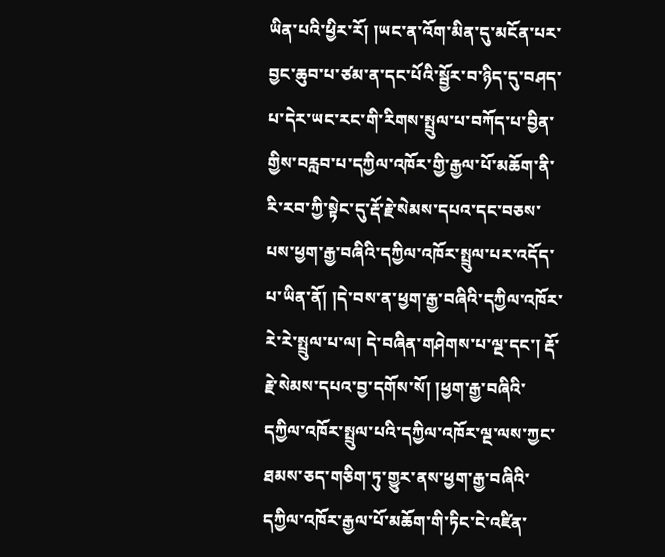ཡིན་པའི་ཕྱིར་རོ། །ཡང་ན་འོག་མིན་དུ་མངོན་པར་བྱང་ཆུབ་པ་ཙམ་ན་དང་པོའི་སྦྱོར་བ་ཉིད་དུ་བཤད་པ་དེར་ཡང་རང་གི་རིགས་སྤྲུལ་པ་བཀོད་པ་བྱིན་གྱིས་བརླབ་པ་དཀྱིལ་འཁོར་གྱི་རྒྱལ་པོ་མཆོག་ནི་རི་རབ་ཀྱི་སྟེང་དུ་རྡོ་རྗེ་སེམས་དཔའ་དང་བཅས་པས་ཕྱག་རྒྱ་བཞིའི་དཀྱིལ་འཁོར་སྤྲུལ་པར་འདོད་པ་ཡིན་ནོ། །དེ་བས་ན་ཕྱག་རྒྱ་བཞིའི་དཀྱིལ་འཁོར་རེ་རེ་སྤྲུལ་པ་ལ། དེ་བཞིན་གཤེགས་པ་ལྔ་དང་། རྡོ་རྗེ་སེམས་དཔའ་བྱ་དགོས་སོ། །ཕྱག་རྒྱ་བཞིའི་དཀྱིལ་འཁོར་སྤྲུལ་པའི་དཀྱིལ་འཁོར་ལྔ་ལས་ཀྱང་ཐམས་ཅད་གཅིག་ཏུ་གྱུར་ནས་ཕྱག་རྒྱ་བཞིའི་དཀྱིལ་འཁོར་རྒྱལ་པོ་མཆོག་གི་ཏིང་ངེ་འཛིན་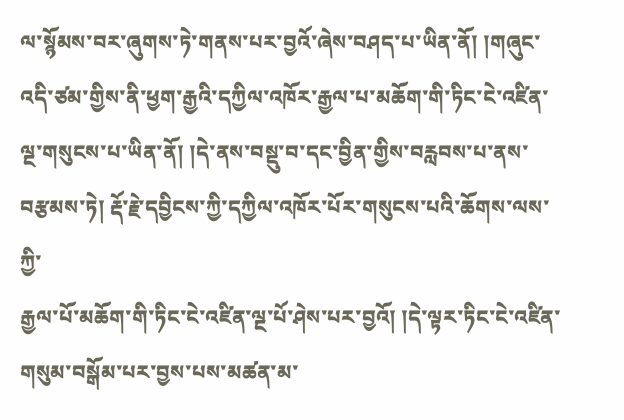ལ་སྙོམས་བར་ཞུགས་ཏེ་གནས་པར་བྱའོ་ཞེས་བཤད་པ་ཡིན་ནོ། །གཞུང་འདི་ཙམ་གྱིས་ནི་ཕྱག་རྒྱའི་དཀྱིལ་འཁོར་རྒྱལ་པ་མཆོག་གི་ཏིང་ངེ་འཛིན་ལྔ་གསུངས་པ་ཡིན་ནོ། །དེ་ནས་བསྡུ་བ་དང་བྱིན་གྱིས་བརླབས་པ་ནས་བརྩམས་ཏེ། རྡོ་རྗེ་དབྱིངས་ཀྱི་དཀྱིལ་འཁོར་པོར་གསུངས་པའི་ཆོགས་ལས་ཀྱི་
རྒྱལ་པོ་མཆོག་གི་ཏིང་ངེ་འཛིན་ལྔ་པོ་ཤེས་པར་བྱའོ། །དེ་ལྟར་ཏིང་ངེ་འཛིན་གསུམ་བསྒོམ་པར་བྱས་པས་མཚན་མ་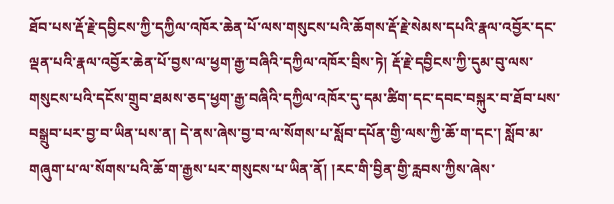ཐོབ་པས་རྡོ་རྗེ་དབྱིངས་ཀྱི་དཀྱིལ་འཁོར་ཆེན་པོ་ལས་གསུངས་པའི་ཆོགས་རྡོ་རྗེ་སེམས་དཔའི་རྣལ་འབྱོར་དང་ལྡན་པའི་རྣལ་འབྱོར་ཆེན་པོ་བྱས་ལ་ཕྱག་རྒྱ་བཞིའི་དཀྱིལ་འཁོར་བྲིས་ཏེ། རྡོ་རྗེ་དབྱིངས་ཀྱི་དུམ་བུ་ལས་གསུངས་པའི་དངོས་གྲུབ་ཐམས་ཅད་ཕྱག་རྒྱ་བཞིའི་དཀྱིལ་འཁོར་དུ་དམ་ཚིག་དང་དབང་བསྐུར་བ་ཐོབ་པས་བསྒྲུབ་པར་བྱ་བ་ཡིན་པས་ན། དེ་ནས་ཞེས་བྱ་བ་ལ་སོགས་པ་སློབ་དཔོན་གྱི་ལས་ཀྱི་ཆོ་ག་དང་། སློབ་མ་གཞུག་པ་ལ་སོགས་པའི་ཆོ་ག་རྒྱས་པར་གསུངས་པ་ཡིན་ནོ། །རང་གི་བྱིན་གྱི་རླབས་ཀྱིས་ཞེས་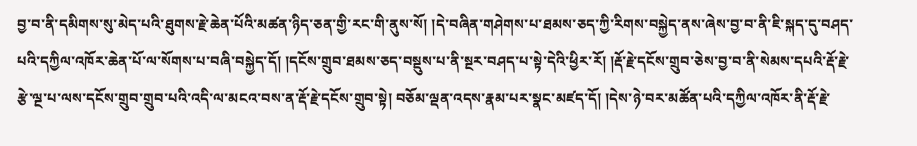བྱ་བ་ནི་དམིགས་སུ་མེད་པའི་ཐུགས་རྗེ་ཆེན་པོའི་མཚན་ཉིད་ཅན་གྱི་རང་གི་ནུས་སོ། །དེ་བཞིན་གཤེགས་པ་ཐམས་ཅད་ཀྱི་རིགས་བསྐྱེད་ནས་ཞེས་བྱ་བ་ནི་ཇི་སྐད་དུ་བཤད་པའི་དཀྱིལ་འཁོར་ཆེན་པོ་ལ་སོགས་པ་བཞི་བསྐྱེད་དོ། །དངོས་གྲུབ་ཐམས་ཅད་བསྡུས་པ་ནི་སྔར་བཤད་པ་སྟེ་དེའི་ཕྱིར་རོ། །རྡོ་རྗེ་དངོས་གྲུབ་ཅེས་བྱ་བ་ནི་སེམས་དཔའི་རྡོ་རྗེ་རྩེ་ལྔ་པ་ལས་དངོས་གྲུབ་གྲུབ་པའི་འདི་ལ་མངའ་བས་ན་རྡོ་རྗེ་དངོས་གྲུབ་སྟེ། བཅོམ་ལྡན་འདས་རྣམ་པར་སྣང་མཛད་དོ། །དེས་ཉེ་བར་མཚོན་པའི་དཀྱིལ་འཁོར་ནི་རྡོ་རྗེ་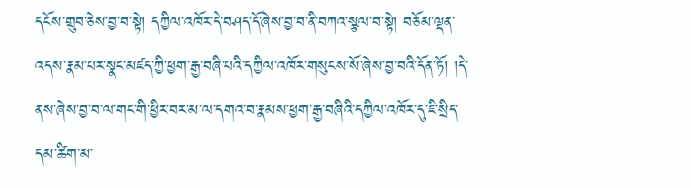དངོས་གྲུབ་ཅེས་བྱ་བ་སྟེ། དཀྱིལ་འཁོར་དེ་བཤད་དོ་ཞེས་བྱ་བ་ནི་བཀའ་སྩལ་བ་སྟེ། བཅོམ་ལྡན་འདས་རྣམ་པར་སྣང་མཛད་ཀྱི་ཕྱག་རྒྱ་བཞི་པའི་དཀྱིལ་འཁོར་གསུངས་སོ་ཞེས་བྱ་བའི་དོན་ཏོ། །དེ་ནས་ཞེས་བྱ་བ་ལ་གང་གི་ཕྱིར་བར་མ་ལ་དགའ་བ་རྣམས་ཕྱག་རྒྱ་བཞིའི་དཀྱིལ་འཁོར་དུ་ཇི་སྲིད་དམ་ཚིག་མ་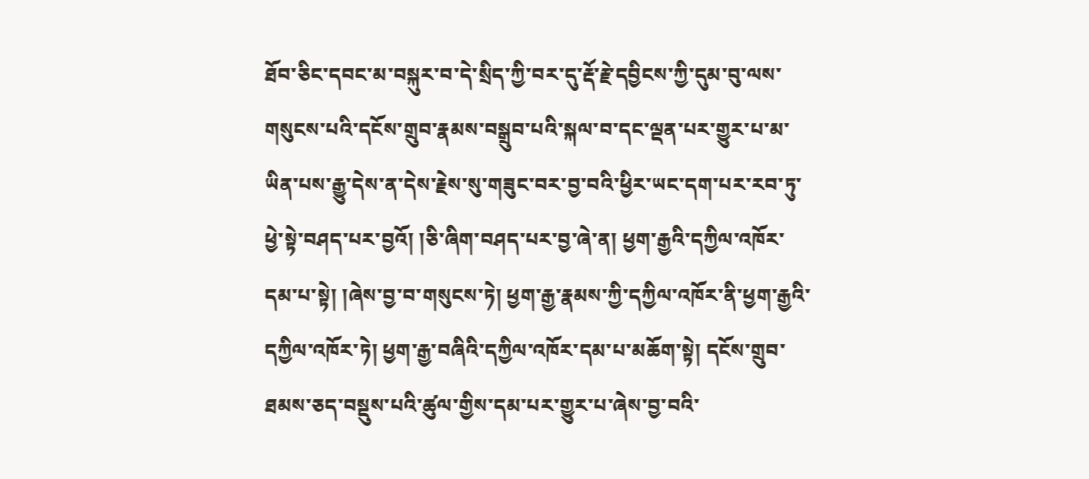ཐོབ་ཅིང་དབང་མ་བསྐུར་བ་དེ་སྲིད་ཀྱི་བར་དུ་རྡོ་རྗེ་དབྱིངས་ཀྱི་དུམ་བུ་ལས་གསུངས་པའི་དངོས་གྲུབ་རྣམས་བསྒྲུབ་པའི་སྐལ་བ་དང་ལྡན་པར་གྱུར་པ་མ་ཡིན་པས་རྒྱུ་དེས་ན་དེས་རྗེས་སུ་གཟུང་བར་བྱ་བའི་ཕྱིར་ཡང་དག་པར་རབ་ཏུ་ཕྱེ་སྟེ་བཤད་པར་བྱའོ། །ཅི་ཞིག་བཤད་པར་བྱ་ཞེ་ན། ཕྱག་རྒྱའི་དཀྱིལ་འཁོར་དམ་པ་སྟེ། །ཞེས་བྱ་བ་གསུངས་ཏེ། ཕྱག་རྒྱ་རྣམས་ཀྱི་དཀྱིལ་འཁོར་ནི་ཕྱག་རྒྱའི་དཀྱིལ་འཁོར་ཏེ། ཕྱག་རྒྱ་བཞིའི་དཀྱིལ་འཁོར་དམ་པ་མཆོག་སྟེ། དངོས་གྲུབ་ཐམས་ཅད་བསྡུས་པའི་ཚུལ་གྱིས་དམ་པར་གྱུར་པ་ཞེས་བྱ་བའི་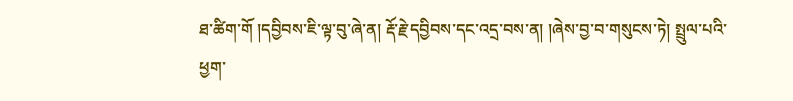ཐ་ཚིག་གོ །དབྱིབས་ཇི་ལྟ་བུ་ཞེ་ན། རྡོ་རྗེ་དབྱིབས་དང་འདྲ་བས་ན། །ཞེས་བྱ་བ་གསུངས་ཏེ། སྤྲུལ་པའི་ཕྱག་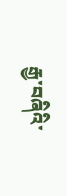རྒྱ་བཞིའི་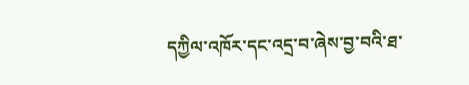དཀྱིལ་འཁོར་དང་འདྲ་བ་ཞེས་བྱ་བའི་ཐ་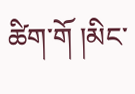ཚིག་གོ །མིང་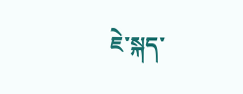ཇེ་སྐད་